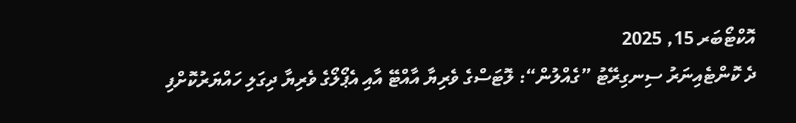އޮކްޓޯބަރ 15, 2025
ދެ ކޮންޓެއިނަރު ސިނގިރޭޓު ”ގެއްލުން“: ލޮޓަސްގެ ވެރިޔާ އާއްޓޭ އާއި އެޕޯލޯގެ ވެރިޔާ ދިގަލި ހައްޔަރުކޮށްފި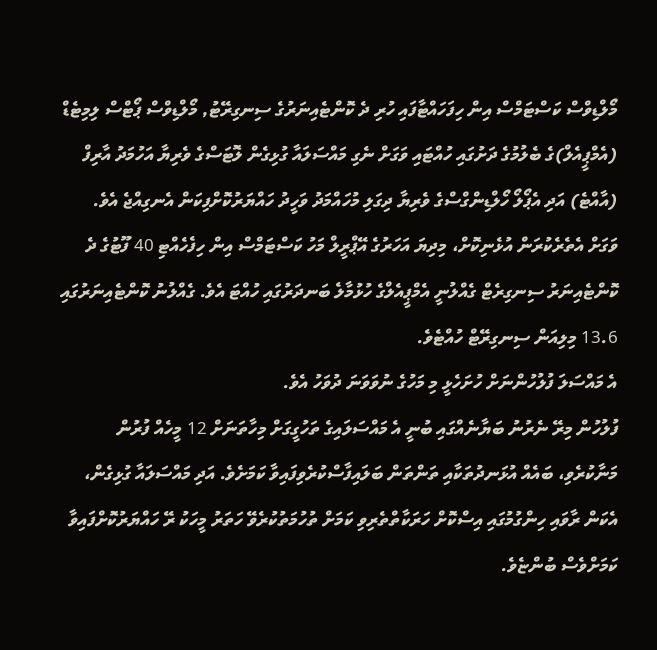މޯލްޑިވްސް ކަސްޓަމްސް އިން ހިފަހައްޓާފައި ހުރި ދެ ކޮންޓެއިނަރުގެ ސިނގިރޭޓު, މޯލްޑިވްސް ޕޯޓްސް ލިމިޓެޑް (އެމްޕީއެލް)ގެ ބެލުމުގެ ދަށުގައި ހުއްޓައި ވަގަށް ނެގި މައްސަލައާ ގުޅިގެން ލޮޓަސްގެ ވެރިޔާ އަހުމަދު އާރިފް (އާއްޓެ) އަދި އެޕޯލޯ ހޯލްޑިންގްސްގެ ވެރިޔާ ދިގަލި މުހައްމަދު ވަހީދު ހައްޔަރުކޮށްފިކަން އެނގިއްޖެ އެވެ.
ވަގަށް އެތެރެކުރަން އުޅެނިކޮށް، މިދިޔަ އަހަރުގެ އޭޕްރީލް މަހު ކަސްޓަމްސް އިން ހިފެހެއްޓި 40 ފޫޓުގެ ދެ ކޮންޓެއިނަރު ސިނގިރެޓް ގެއްލުނީ އެމްޕީއެލްގެ ހުޅުމާލެ ބަނދަރުގައި ހުއްޓަ އެވެ. ގެއްލުނު ކޮންޓެއިނަރުގައި 13.6 މިލިއަން ސިނގިރޭޓް ހުއްޓެވެ.
އެ މައްސަލަ ފުލުހުންނަށް ހުށަހެޅީ މި މަހުގެ ނުވަވަނަ ދުވަހު އެވެ.
ފުލުހުން މިރޭ ނެރުނު ބަޔާނެއްގައި ބުނީ އެ މައްސަލައިގެ ތަހުގީގަށް މިހާތަނަށް 12 މީހެއް ފުރުން މަނާކުރެވި، ބައެއް އުޅަނދުތަކާއި ތަންތަން ބަލައިފާސްކުރެވިފައިވާ ކަމަށެވެ. އަދި މައްސަލައާ ގުޅިގެން، އެކަން ރާވައި ހިންގުމުގައި އިސްކޮށް ހަރަކާތްތެރިވި ކަމަށް ތުހުމަތުކުރެވޭ ހަތަރު މީހަކު ރޭ ހައްޔަރުކޮށްފައިވާ ކަމަށްވެސް ބުންޏެވެ.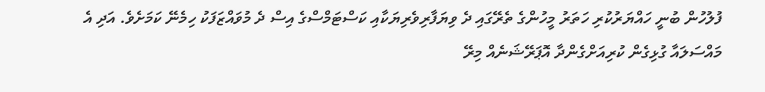ފުލުހުން ބުނީ ހައްޔަރުކުރި ހަތަރު މީހުންގެ ތެރޭގައި ދެ ވިޔަފާރިވެރިޔަކާއި ކަސްޓަމްސްގެ އިސް ދެ މުވައްޒަފަކު ހިމެނޭ ކަމަށެވެ. އަދި އެ މައްސަލައާ ގުޅިގެން ކުރިއަށްގެންދާ އޮޕަރޭޝަނެއް މިރޭ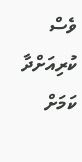ވެސް ކުރިއަށްދާ ކަމަށް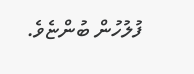ފުލުހުން ބުންޏެވެ.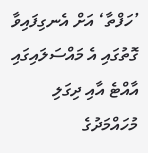’ހަފްތާ‘ އަށް އެނގިފައިވާ ގޮތުގައި އެ މައްސަލައިގައި އާއްޓެ އާއި ދިގަލި މުހައްމަދުގެ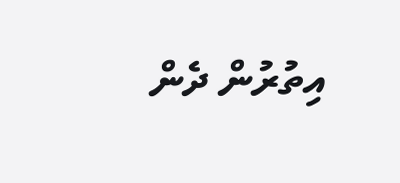އިތުރުން ދެން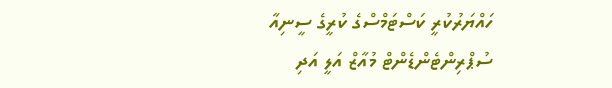ހައްޔަރުކުރީ ކަސްޓަމްސްގެ ކުރީގެ ސީނިއާ ސުޕްރިންޓެންޑެންޓް މުއާޒް އަލީ އަދި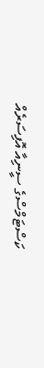ކަސްޓަމްސްގެ ސީނިއާ އޮފިސަރެއް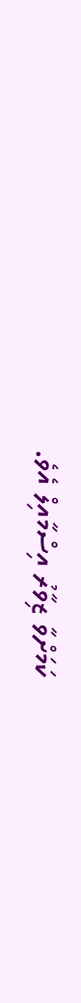ކަމަށްވާ ޒިވާރު އިސްމާއިލް އެވެ.